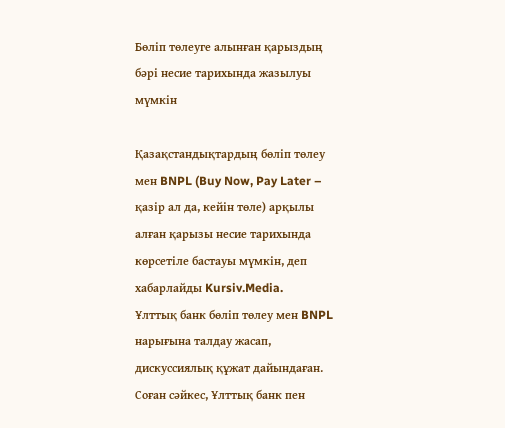Бөліп төлеуге алынған қарыздың бәрі несие тарихында жазылуы мүмкін

Қазақстандықтардың бөліп төлеу мен BNPL (Buy Now, Pay Later – қазір ал да, кейін төле) арқылы алған қарызы несие тарихында көрсетіле бастауы мүмкін, деп хабарлайды Kursiv.Media.
Ұлттық банк бөліп төлеу мен BNPL нарығына талдау жасап, дискуссиялық құжат дайындаған.
Соған сәйкес, Ұлттық банк пен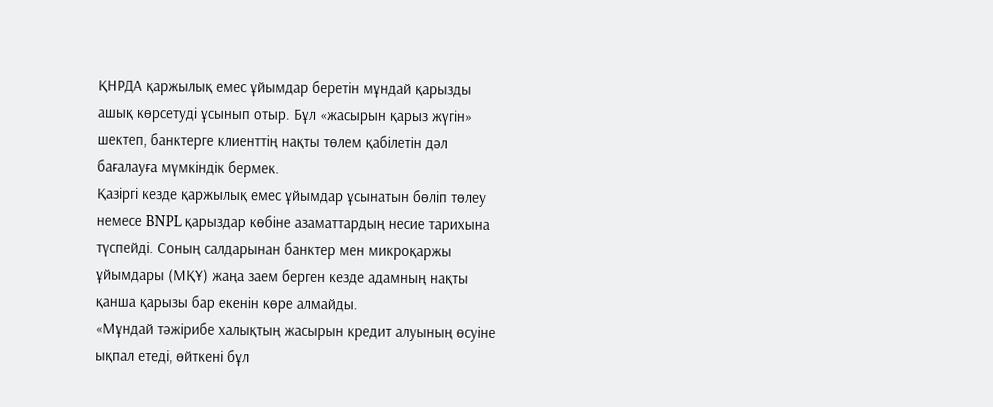ҚНРДА қаржылық емес ұйымдар беретін мұндай қарызды ашық көрсетуді ұсынып отыр. Бұл «жасырын қарыз жүгін» шектеп, банктерге клиенттің нақты төлем қабілетін дәл бағалауға мүмкіндік бермек.
Қазіргі кезде қаржылық емес ұйымдар ұсынатын бөліп төлеу немесе BNPL қарыздар көбіне азаматтардың несие тарихына түспейді. Соның салдарынан банктер мен микроқаржы ұйымдары (МҚҰ) жаңа заем берген кезде адамның нақты қанша қарызы бар екенін көре алмайды.
«Мұндай тәжірибе халықтың жасырын кредит алуының өсуіне ықпал етеді, өйткені бұл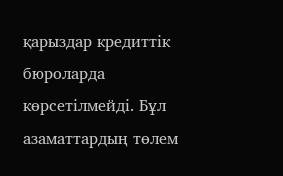қарыздар кредиттік бюроларда көрсетілмейді. Бұл азаматтардың төлем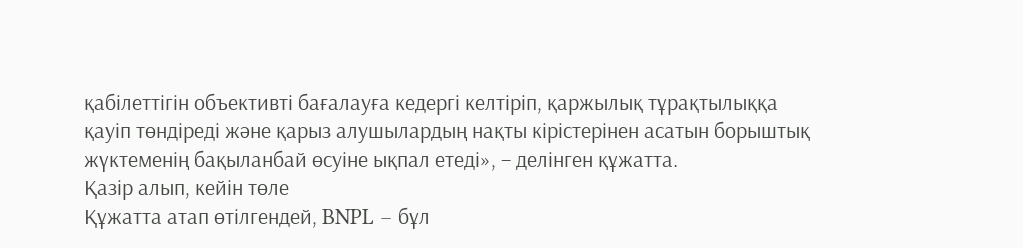қабілеттігін объективті бағалауға кедергі келтіріп, қаржылық тұрақтылыққа қауіп төндіреді және қарыз алушылардың нақты кірістерінен асатын борыштық жүктеменің бақыланбай өсуіне ықпал етеді», – делінген құжатта.
Қазір алып, кейін төле
Құжатта атап өтілгендей, BNPL – бұл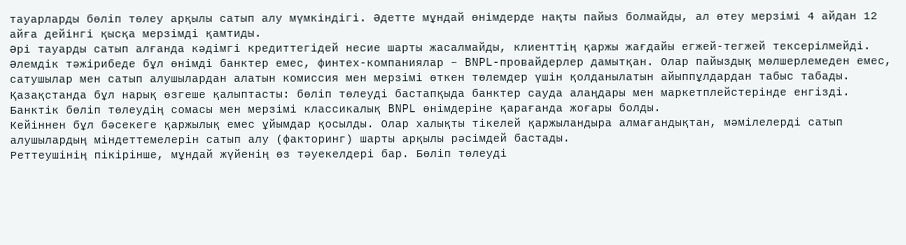тауарларды бөліп төлеу арқылы сатып алу мүмкіндігі. Әдетте мұндай өнімдерде нақты пайыз болмайды, ал өтеу мерзімі 4 айдан 12 айға дейінгі қысқа мерзімді қамтиды.
Әрі тауарды сатып алғанда кәдімгі кредиттегідей несие шарты жасалмайды, клиенттің қаржы жағдайы егжей-тегжей тексерілмейді.
Әлемдік тәжірибеде бұл өнімді банктер емес, финтех-компаниялар – BNPL-провайдерлер дамытқан. Олар пайыздық мөлшерлемеден емес, сатушылар мен сатып алушылардан алатын комиссия мен мерзімі өткен төлемдер үшін қолданылатын айыппұлдардан табыс табады.
Қазақстанда бұл нарық өзгеше қалыптасты: бөліп төлеуді бастапқыда банктер сауда алаңдары мен маркетплейстерінде енгізді. Банктік бөліп төлеудің сомасы мен мерзімі классикалық BNPL өнімдеріне қарағанда жоғары болды.
Кейіннен бұл бәсекеге қаржылық емес ұйымдар қосылды. Олар халықты тікелей қаржыландыра алмағандықтан, мәмілелерді сатып алушылардың міндеттемелерін сатып алу (факторинг) шарты арқылы рәсімдей бастады.
Реттеушінің пікірінше, мұндай жүйенің өз тәуекелдері бар. Бөліп төлеуді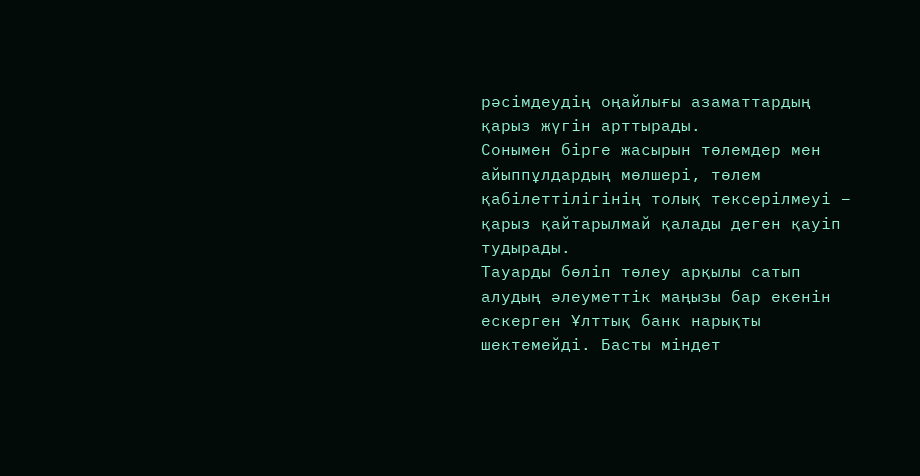рәсімдеудің оңайлығы азаматтардың қарыз жүгін арттырады.
Сонымен бірге жасырын төлемдер мен айыппұлдардың мөлшері, төлем қабілеттілігінің толық тексерілмеуі – қарыз қайтарылмай қалады деген қауіп тудырады.
Тауарды бөліп төлеу арқылы сатып алудың әлеуметтік маңызы бар екенін ескерген Ұлттық банк нарықты шектемейді. Басты міндет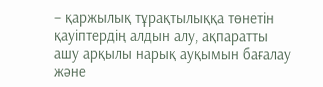– қаржылық тұрақтылыққа төнетін қауіптердің алдын алу, ақпаратты ашу арқылы нарық ауқымын бағалау және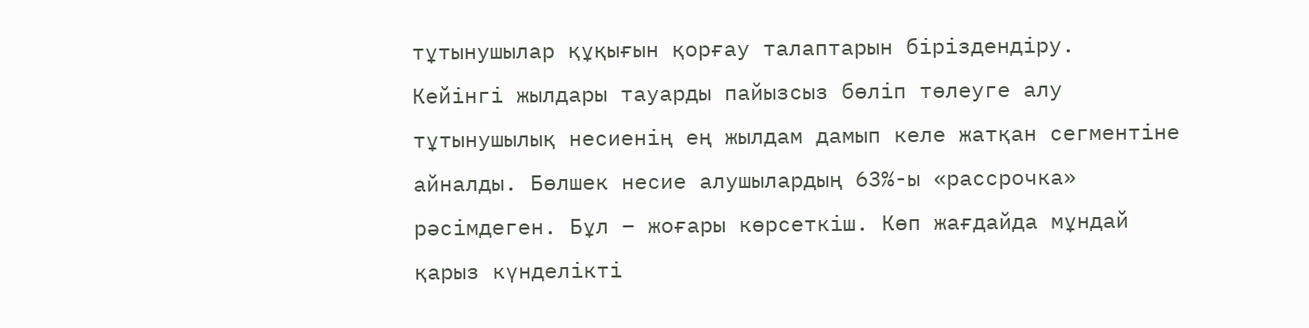тұтынушылар құқығын қорғау талаптарын біріздендіру.
Кейінгі жылдары тауарды пайызсыз бөліп төлеуге алу тұтынушылық несиенің ең жылдам дамып келе жатқан сегментіне айналды. Бөлшек несие алушылардың 63%-ы «рассрочка» рәсімдеген. Бұл – жоғары көрсеткіш. Көп жағдайда мұндай қарыз күнделікті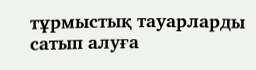тұрмыстық тауарларды сатып алуға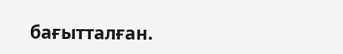бағытталған.